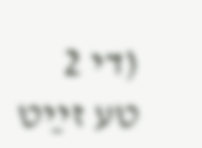(די 2 טע זײַט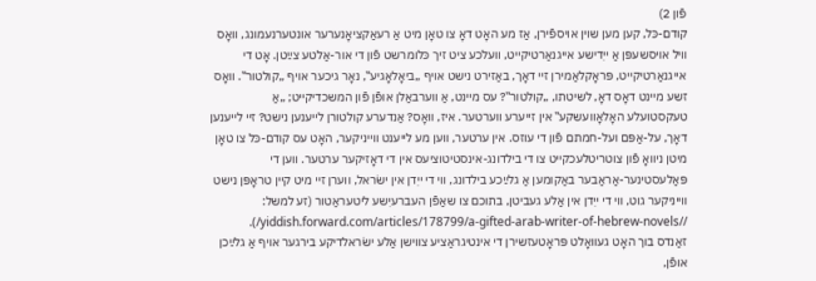פֿון 2)
קודם-כּל, קען מען שוין אויספֿירן, אַז מע האָט דאָ צו טאָן מיט אַ רעאַקציאָנערער אונטערנעמונג, וואָס וויל אויסשעפּן אַ ייִדישע אייגנאַרטיקייט, וועלכע ציט זיך כּלומרשט פֿון די אור-אַלטע צײַטן. אָט די אייגנאַרטיקייט, פּראָקלאַמירן זיי דאָך, באַזירט נישט אויף „ביאָלאָגיע‟, נאָר גיכער אויף „קולטור‟. וואָס זשע מיינט דאָס דאָ, לשיטתו, „קולטור‟? עס מיינט, אַ ווערבאַלן אופֿן פֿון המשכדיקייט; „אַ טעקסטועלע האָלאָוועשקע‟ אין זייערע ווערטער. איז, וואָס? אַנדערע קולטורן לייענען נישט? זיי לייענען דאָך, על-אַפּם ועל-חמתם פֿון די עוזס. אין ערטער, ווען מע לייענט ווייניקער, האָט עס קודם-כּל צו טאָן מיטן ניוואָ פֿון צוטריטלעכקייט צו די בילדונג-אינסטיטוציעס אין די דאָזיקער ערטער. ווען די פּאַלעסטינער-אַראַבער באַקומען אַ גלײַכע בילדונג, ווי די ייִדן אין ישׂראל, ווערן זיי מיט קיין טראָפּן נישט ווייניקער גוט, ווי די ייִדן אין אַלע געביטן, בתוכם צו שאַפֿן העברעיִשע ליטעראַטור (זע למשל: //yiddish.forward.com/articles/178799/a-gifted-arab-writer-of-hebrew-novels/).
זאַנדס בוך האָט געוואָלט פּראָטעזשירן די אינטיגראַציע צווישן אַלע ישׂראלדיקע בירגער אויף אַ גלײַכן אופֿן,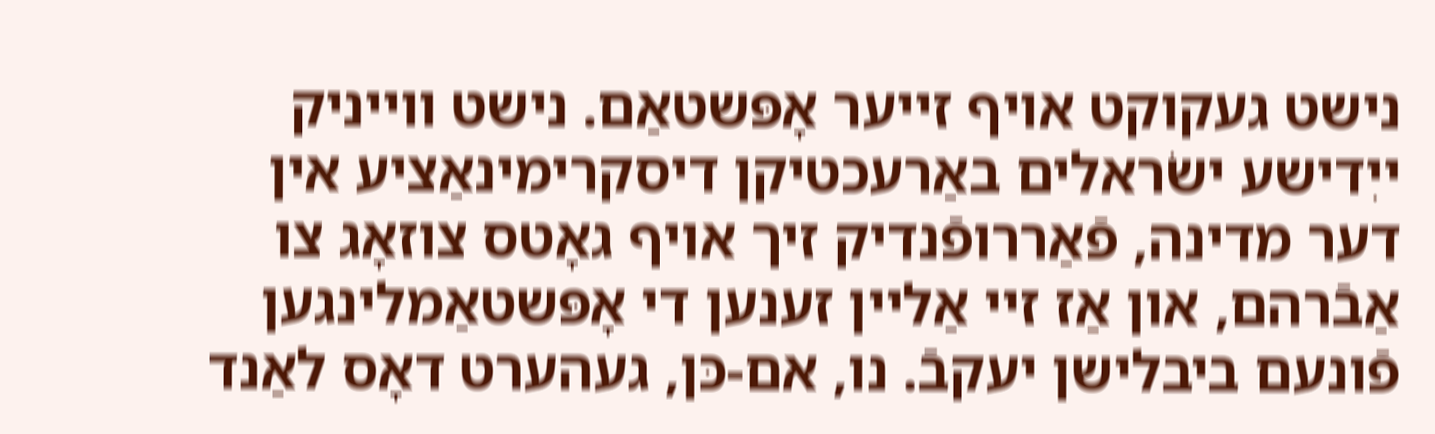נישט געקוקט אויף זייער אָפּשטאַם. נישט ווייניק ייִדישע ישׂראלים באַרעכטיקן דיסקרימינאַציע אין דער מדינה, פֿאַררופֿנדיק זיך אויף גאָטס צוזאָג צו אַבֿרהם, און אַז זיי אַליין זענען די אָפּשטאַמלינגען פֿונעם ביבלישן יעקבֿ. נו, אם-כּן, געהערט דאָס לאַנד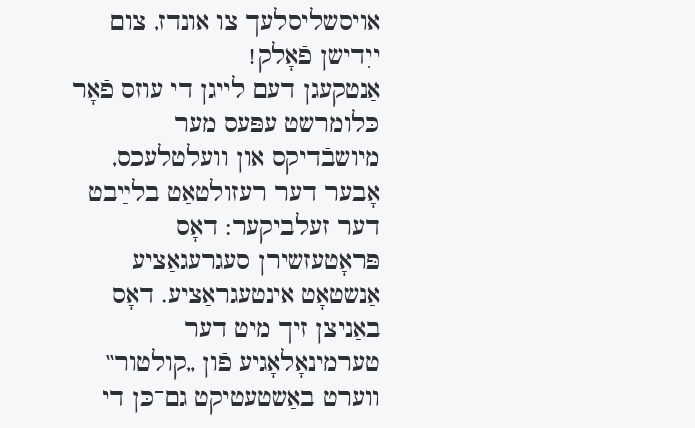אויסשליסלעך צו אונדז, צום ייִדישן פֿאָלק!
אַנטקעגן דעם לייגן די עוזס פֿאָר כּלומרשט עפּעס מער מיושבֿדיקס און וועלטלעכס, אָבער דער רעזולטאַט בלײַבט דער זעלביקער: דאָס פּראָטעזשירן סעגרעגאַציע אַנשטאָט אינטעגראַציע. דאָס באַניצן זיך מיט דער טערמינאָלאָגיע פֿון „קולטור‟ ווערט באַשטעטיקט גם־כּן די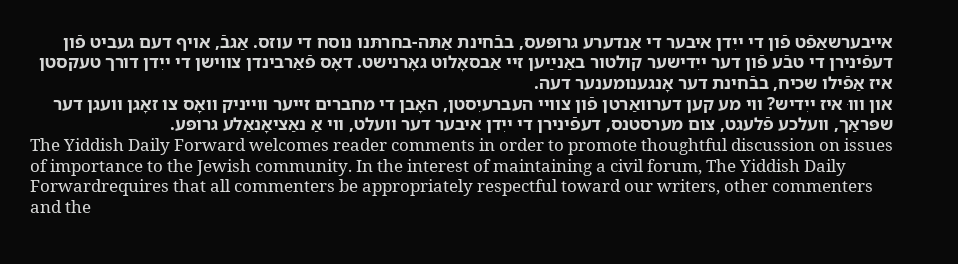אייבערשאַפֿט פֿון די ייִדן איבער די אַנדערע גרופּעס, בבֿחינת אַתּה-בחרתּנו נוסח די עוזס. אַגבֿ, אויף דעם געביט פֿון דעפֿינירן די טבֿע פֿון דער ייִדישער קולטור באַנײַען זיי אַבסאָלוט גאָרנישט. דאָס פֿאַרבינדן צווישן די ייִדן דורך טעקסטן איז אַפֿילו שכיח, בבֿחינת דער אָנגענומענער דעה.
און וווּ איז ייִדיש? ווי מע קען דערוואַרטן פֿון צוויי העברעיִסטן, האָבן די מחברים זייער ווייניק וואָס צו זאָגן וועגן דער שפּראַך, וועלכע פֿלעגט, צום מערסטנס, דעפֿינירן די ייִדן איבער דער וועלט, ווי אַ נאַציאָנאַלע גרופּע.
The Yiddish Daily Forward welcomes reader comments in order to promote thoughtful discussion on issues of importance to the Jewish community. In the interest of maintaining a civil forum, The Yiddish Daily Forwardrequires that all commenters be appropriately respectful toward our writers, other commenters and the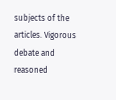subjects of the articles. Vigorous debate and reasoned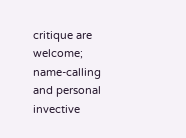critique are welcome; name-calling and personal invective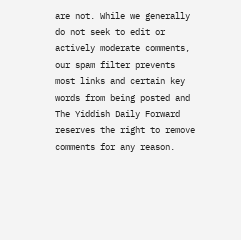are not. While we generally do not seek to edit or actively moderate comments, our spam filter prevents most links and certain key words from being posted and The Yiddish Daily Forward reserves the right to remove comments for any reason.